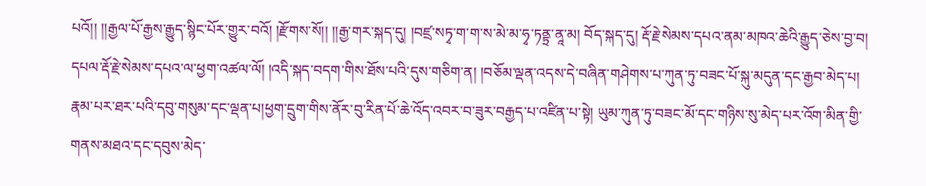པའོ།། །།རྒྱལ་པོ་རྒྱས་རྒྱུད་སྙིང་པོར་གྱུར་བའོ། །རྫོགས་སོ།། །།རྒྱ་གར་སྐད་དུ། །བཛྲ་སཏྭ་ག་ག་ས་མེ་མ་ཧྭ་ཏནྟྲ་ནཱ་མ། བོད་སྐད་དུ། རྡོ་རྗེ་སེམས་དཔའ་ནམ་མཁའ་ཆེའི་རྒྱུད་ཅེས་བྱ་བ། དཔལ་རྡོ་རྗེ་སེམས་དཔའ་ལ་ཕྱག་འཚལ་ལོ། །འདི་སྐད་བདག་གིས་ཐོས་པའི་དུས་གཅིག་ན། །བཅོམ་ལྡན་འདས་དེ་བཞིན་གཤེགས་པ་ཀུན་ཏུ་བཟང་པོ་སྐུ་མདུན་དང་རྒྱབ་མེད་པ། རྣམ་པར་ཐར་པའི་དབུ་གསུམ་དང་ལྡན་པ།ཕྱག་དྲུག་གིས་ནོར་བུ་རིན་པོ་ཆེ་འོད་འབར་བ་ཟུར་བརྒྱད་པ་འཛིན་པ་སྟེ། ཡུམ་ཀུན་ཏུ་བཟང་མོ་དང་གཉིས་སུ་མེད་པར་འོག་མིན་གྱི་གནས་མཐའ་དང་དབུས་མེད་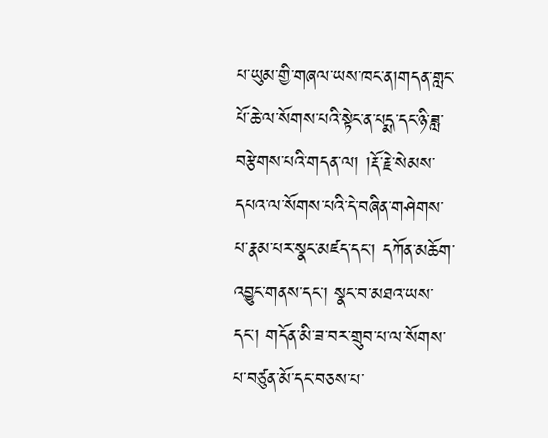པ་ཡུམ་གྱི་གཞལ་ཡས་ཁང་ན།གདན་གླང་པོ་ཆེ་ལ་སོགས་པའི་སྟེང་ན་པདྨ་དང་ཉི་ཟླ་བརྩེགས་པའི་གདན་ལ། །རྡོ་རྗེ་སེམས་དཔའ་ལ་སོགས་པའི་དེ་བཞིན་གཤེགས་པ་རྣམ་པར་སྣང་མཛད་དང་། དཀོན་མཆོག་འབྱུང་གནས་དང་། སྣང་བ་མཐའ་ཡས་དང་། གདོན་མི་ཟ་བར་གྲུབ་པ་ལ་སོགས་པ་བཙུན་མོ་དང་བཅས་པ་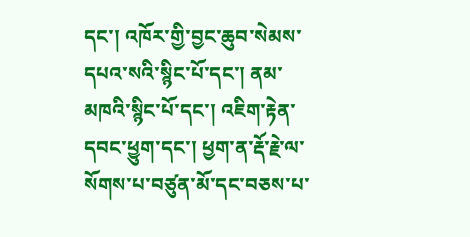དང་། འཁོར་གྱི་བྱང་ཆུབ་སེམས་དཔའ་སའི་སྙིང་པོ་དང་། ནམ་མཁའི་སྙིང་པོ་དང་། འཇིག་རྟེན་དབང་ཕྱུག་དང་། ཕྱག་ན་རྡོ་རྗེ་ལ་སོགས་པ་བཙུན་མོ་དང་བཅས་པ་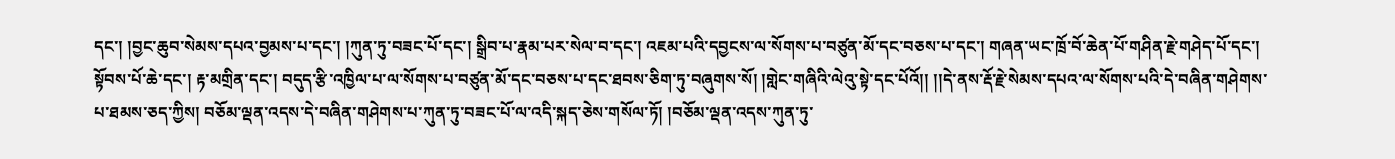དང་། །བྱང་ཆུབ་སེམས་དཔའ་བྱམས་པ་དང་། །ཀུན་ཏུ་བཟང་པོ་དང་། སྒྲིབ་པ་རྣམ་པར་སེལ་བ་དང་། འཇམ་པའི་དབྱངས་ལ་སོགས་པ་བཙུན་མོ་དང་བཅས་པ་དང་། གཞན་ཡང་ཁྲོ་བོ་ཆེན་པོ་གཤིན་རྗེ་གཤེད་པོ་དང་། སྟོབས་པོ་ཆེ་དང་། རྟ་མགྲིན་དང་། བདུད་རྩི་འཁྱིལ་པ་ལ་སོགས་པ་བཙུན་མོ་དང་བཅས་པ་དང་ཐབས་ཅིག་ཏུ་བཞུགས་སོ། །གླེང་གཞིའི་ལེའུ་སྟེ་དང་པོའོ།། །།དེ་ནས་རྡོ་རྗེ་སེམས་དཔའ་ལ་སོགས་པའི་དེ་བཞིན་གཤེགས་པ་ཐམས་ཅད་ཀྱིས། བཅོམ་ལྡན་འདས་དེ་བཞིན་གཤེགས་པ་ཀུན་ཏུ་བཟང་པོ་ལ་འདི་སྐད་ཅེས་གསོལ་ཏོ། །བཅོམ་ལྡན་འདས་ཀུན་ཏུ་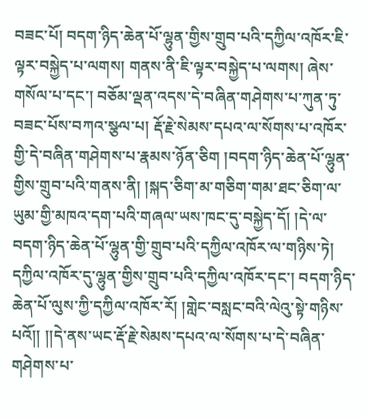བཟང་པོ། བདག་ཉིད་ཆེན་པོ་ལྷུན་གྱིས་གྲུབ་པའི་དཀྱིལ་འཁོར་ཇི་ལྟར་བསྐྱེད་པ་ལགས། གནས་ནི་ཇི་ལྟར་བསྐྱེད་པ་ལགས། ཞེས་གསོལ་པ་དང་། བཅོམ་ལྡན་འདས་དེ་བཞིན་གཤེགས་པ་ཀུན་ཏུ་བཟང་པོས་བཀའ་སྩལ་པ། རྡོ་རྗེ་སེམས་དཔའ་ལ་སོགས་པ་འཁོར་གྱི་དེ་བཞིན་གཤེགས་པ་རྣམས་ཉོན་ཅིག །བདག་ཉིད་ཆེན་པོ་ལྷུན་གྱིས་གྲུབ་པའི་གནས་ནི། །སྐད་ཅིག་མ་གཅིག་གམ་ཐང་ཅིག་ལ་ཡུམ་གྱི་མཁའ་དག་པའི་གཞལ་ཡས་ཁང་དུ་བསྐྱེད་དོ། །དེ་ལ་བདག་ཉིད་ཆེན་པོ་ལྷུན་གྱི་གྲུབ་པའི་དཀྱིལ་འཁོར་ལ་གཉིས་ཏེ། དཀྱིལ་འཁོར་དུ་ལྷུན་གྱིས་གྲུབ་པའི་དཀྱིལ་འཁོར་དང་། བདག་ཉིད་ཆེན་པོ་ལུས་ཀྱི་དཀྱིལ་འཁོར་རོ། །གླེང་བསླང་བའི་ལེའུ་སྟེ་གཉིས་པའོ།། །།དེ་ནས་ཡང་རྡོ་རྗེ་སེམས་དཔའ་ལ་སོགས་པ་དེ་བཞིན་གཤེགས་པ་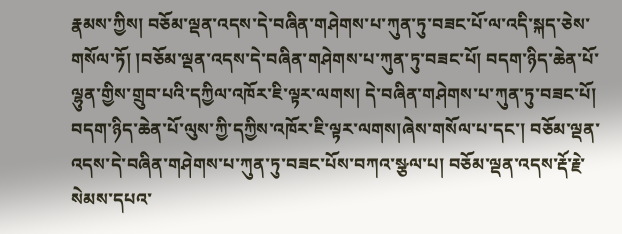རྣམས་ཀྱིས། བཅོམ་ལྡན་འདས་དེ་བཞིན་གཤེགས་པ་ཀུན་ཏུ་བཟང་པོ་ལ་འདི་སྐད་ཅེས་གསོལ་ཏོ། །བཅོམ་ལྡན་འདས་དེ་བཞིན་གཤེགས་པ་ཀུན་ཏུ་བཟང་པོ། བདག་ཉིད་ཆེན་པོ་ལྷུན་གྱིས་གྲུབ་པའི་དཀྱིལ་འཁོར་ཇི་ལྟར་ལགས། དེ་བཞིན་གཤེགས་པ་ཀུན་ཏུ་བཟང་པོ། བདག་ཉིད་ཆེན་པོ་ལུས་ཀྱི་དཀྱིས་འཁོར་ཇི་ལྟར་ལགས།ཞེས་གསོལ་པ་དང་། བཅོམ་ལྡན་འདས་དེ་བཞིན་གཤེགས་པ་ཀུན་ཏུ་བཟང་པོས་བཀའ་སྩལ་པ། བཅོམ་ལྡན་འདས་རྡོ་རྗེ་སེམས་དཔའ་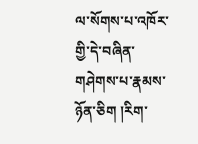ལ་སོགས་པ་འཁོར་གྱི་དེ་བཞིན་གཤེགས་པ་རྣམས་ཉོན་ཅིག །རིག་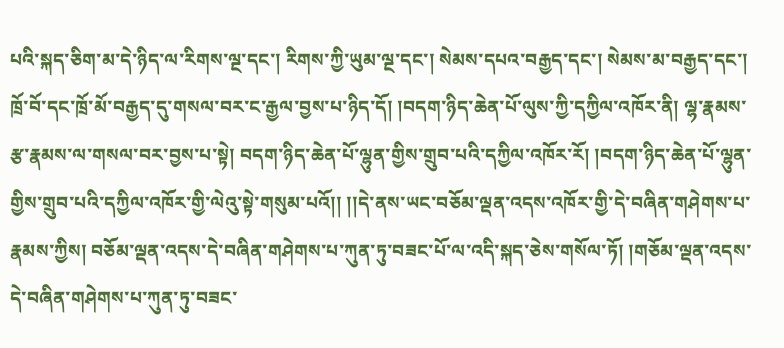པའི་སྐད་ཅིག་མ་དེ་ཉིད་ལ་རིགས་ལྔ་དང་། རིགས་ཀྱི་ཡུམ་ལྔ་དང་། སེམས་དཔའ་བརྒྱད་དང་། སེམས་མ་བརྒྱད་དང་། ཁྲོ་བོ་དང་ཁྲོ་མོ་བརྒྱད་དུ་གསལ་བར་ང་རྒྱལ་བྱས་པ་ཉིད་དོ། །བདག་ཉིད་ཆེན་པོ་ལུས་ཀྱི་དཀྱིལ་འཁོར་ནི། ལྷ་རྣམས་རྩ་རྣམས་ལ་གསལ་བར་བྱས་པ་སྟེ། བདག་ཉིད་ཆེན་པོ་ལྷུན་གྱིས་གྲུབ་པའི་དཀྱིལ་འཁོར་རོ། །བདག་ཉིད་ཆེན་པོ་ལྷུན་གྱིས་གྲུབ་པའི་དཀྱིལ་འཁོར་གྱི་ལེའུ་སྟེ་གསུམ་པའོ།། །།དེ་ནས་ཡང་བཅོམ་ལྡན་འདས་འཁོར་གྱི་དེ་བཞིན་གཤེགས་པ་རྣམས་ཀྱིས། བཅོམ་ལྡན་འདས་དེ་བཞིན་གཤེགས་པ་ཀུན་ཏུ་བཟང་པོ་ལ་འདི་སྐད་ཅེས་གསོལ་ཏོ། །གཅོམ་ལྡན་འདས་དེ་བཞིན་གཤེགས་པ་ཀུན་ཏུ་བཟང་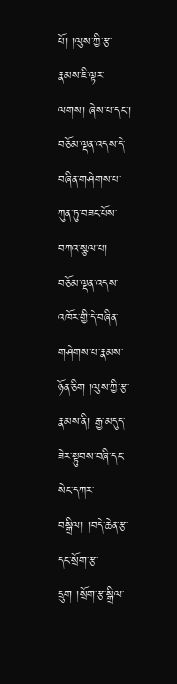པོ། །ལུས་ཀྱི་རྩ་རྣམས་ཇི་ལྟར་ལགས། ཞེས་པ་དང་། བཅོམ་ལྡན་འདས་དེ་བཞིན་གཤེགས་པ་ཀུན་ཏུ་བཟང་པོས་བཀའ་སྩལ་པ། བཅོམ་ལྡན་འདས་འཁོར་གྱི་དེ་བཞིན་གཤེགས་པ་རྣམས་ཉོན་ཅིག །ལུས་ཀྱི་རྩ་རྣམས་ནི། རྒྱ་མདུད་ཟེར་སྟུབས་བཞི་དང་སེང་དཀར་བསྒྲིལ། །བདེ་ཆེན་རྩ་དང་སྲོག་རྩ་དྲུག །སྲོག་རྩ་སྒྲིལ་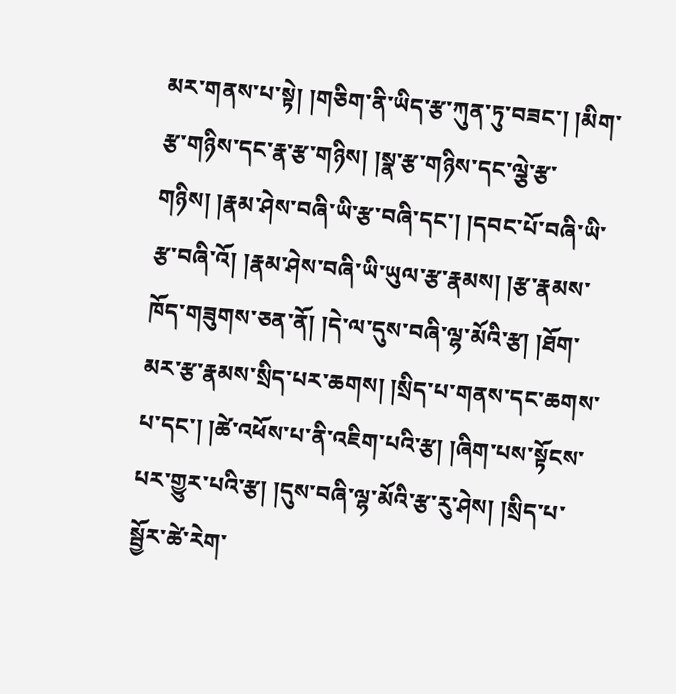མར་གནས་པ་སྟེ། །གཅིག་ནི་ཡིད་རྩ་ཀུན་ཏུ་བཟང་། །མིག་རྩ་གཉིས་དང་རྣ་རྩ་གཉིས། །སྣ་རྩ་གཉིས་དང་ལྕེ་རྩ་གཉིས། །རྣམ་ཤེས་བཞི་ཡི་རྩ་བཞི་དང་། །དབང་པོ་བཞི་ཡི་རྩ་བཞི་འོ། །རྣམ་ཤེས་བཞི་ཡི་ཡུལ་རྩ་རྣམས། །རྩ་རྣམས་ཁོད་གཟུགས་ཅན་ནོ། །དེ་ལ་དུས་བཞི་ལྷ་མོའི་རྩ། །ཐོག་མར་རྩ་རྣམས་སྲིད་པར་ཆགས། །སྲིད་པ་གནས་དང་ཆགས་པ་དང་། །ཚེ་འཕོས་པ་ནི་འཇིག་པའི་རྩ། །ཞིག་པས་སྟོངས་པར་གྱུར་པའི་རྩ། །དུས་བཞི་ལྷ་མོའི་རྩ་རུ་ཤེས། །སྲིད་པ་སྦྱོར་ཚེ་རེག་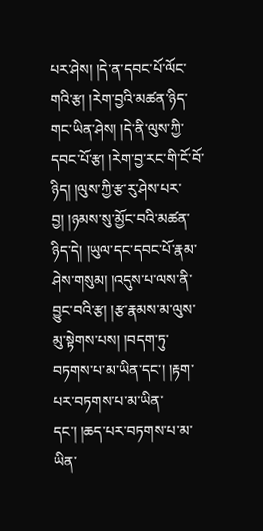པར་ཤེས། །དེ་ན་དབང་པོ་ལོང་གའི་རྩ། །རེག་བྱའི་མཚན་ཉིད་གང་ཡིན་ཤེས། །དེ་ནི་ལུས་ཀྱི་དབང་པོ་རྩ། །རེག་བྱ་རང་གི་ངོ་བོ་ཉིད། །ལུས་ཀྱི་རྩ་རུ་ཤེས་པར་བྱ། །ཉམས་སུ་མྱོང་བའི་མཚན་ཉིད་དེ། །ཡུལ་དང་དབང་པོ་རྣམ་ཤེས་གསུམ། །འདུས་པ་ལས་ནི་བྱུང་བའི་རྩ། །རྩ་རྣམས་མ་ལུས་མུ་སྟེགས་པས། །བདག་ཏུ་བཏགས་པ་མ་ཡིན་དང་། །རྟག་པར་བཏགས་པ་མ་ཡིན་དང་། །ཆད་པར་བཏགས་པ་མ་ཡིན་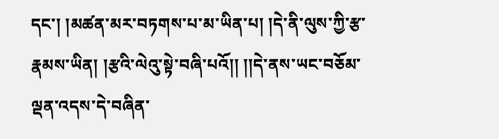དང་། །མཚན་མར་བཏགས་པ་མ་ཡིན་པ། །དེ་ནི་ལུས་ཀྱི་རྩ་རྣམས་ཡིན། །རྩའི་ལེའུ་སྟེ་བཞི་པའོ།། །།དེ་ནས་ཡང་བཅོམ་ལྡན་འདས་དེ་བཞིན་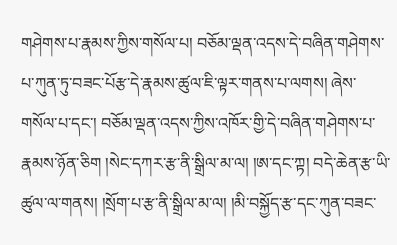གཤེགས་པ་རྣམས་ཀྱིས་གསོལ་པ། བཅོམ་ལྡན་འདས་དེ་བཞིན་གཤེགས་པ་ཀུན་ཏུ་བཟང་པོརྩ་དེ་རྣམས་ཚུལ་ཇི་ལྟར་གནས་པ་ལགས། ཞེས་གསོལ་པ་དང་། བཅོམ་ལྡན་འདས་ཀྱིས་འཁོར་གྱི་དེ་བཞིན་གཤེགས་པ་རྣམས་ཉོན་ཅིག །སེང་དཀར་རྩ་ནི་སྒྲིལ་མ་ལ། །ཨ་དང་ཀྟ། བདེ་ཆེན་རྩ་ཡི་ཚུལ་ལ་གནས། །སྲོག་པ་རྩ་ནི་སྒྲིལ་མ་ལ། །མི་བསྐྱོད་རྩ་དང་ཀུན་བཟང་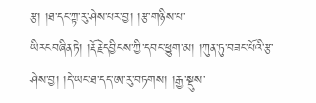རྩ། །ཐ་དང་ཀྟ་རུ་ཤེས་པར་བྱ། །རྩ་གཉིས་པ་ཡིརངབཞིནཏེ། །རྡོརྗེདབྱིངས་ཀྱི་དབང་ཕྱུག་མ། །ཀུན་ཏུ་བཟང་པོའི་རྩ་ཤེས་བྱ། །དེ་ཡང་ཐ་དད་ཨ་རུ་བཏགས། །རྒྱ་སྡུས་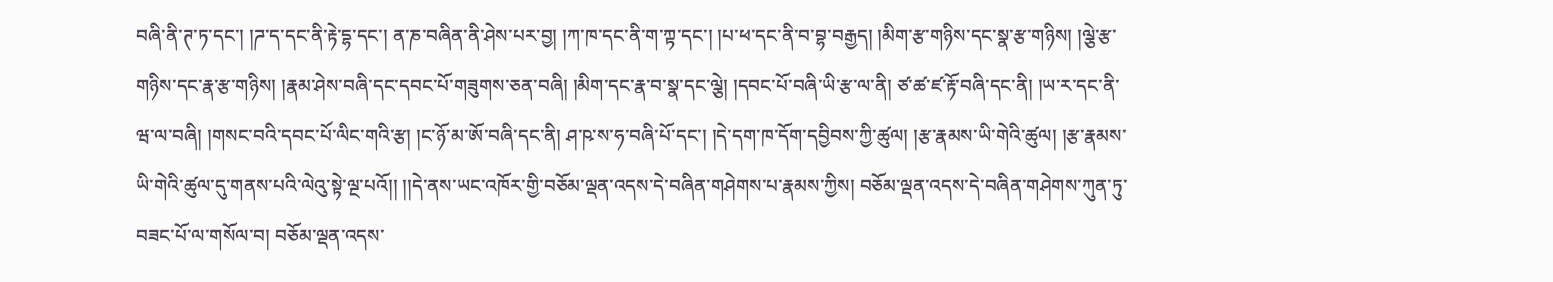བཞི་ནི་ཊ་ཏ་དང་། །ཌ་ད་དང་ནི་རྟེ་དྷ་དང་། ན་ཎ་བཞིན་ནི་ཤེས་པར་བྱ། །ཀ་ཁ་དང་ནི་ག་ཀྟ་དང་། །པ་ཕ་དང་ནི་བ་བྷ་བརྒྱད། །མིག་རྩ་གཉིས་དང་སྣ་རྩ་གཉིས། །ལྕེ་རྩ་གཉིས་དང་རྣ་རྩ་གཉིས། །རྣམ་ཤེས་བཞི་དང་དབང་པོ་གཟུགས་ཅན་བཞི། །མིག་དང་རྣ་བ་སྣ་དང་ལྕེ། །དབང་པོ་བཞི་ཡི་རྩ་ལ་ནི། ཙ་ཚ་ཛ་རྟོ་བཞི་དང་ནི། །ཡ་ར་དང་ནི་ཝ་ལ་བཞི། །གསང་བའི་དབང་པོ་ལིང་གའི་རྩ། །ང་ཉོ་མ་ཨོ་བཞི་དང་ནི། ཤ་ཥ་ས་ཧ་བཞི་པོ་དང་། །དེ་དག་ཁ་དོག་དབྱིབས་ཀྱི་ཚུལ། །རྩ་རྣམས་ཡི་གེའི་ཚུལ། །རྩ་རྣམས་ཡི་གེའི་ཚུལ་དུ་གནས་པའི་ལེའུ་སྟེ་ལྔ་པའོ།། །།དེ་ནས་ཡང་འཁོར་གྱི་བཅོམ་ལྡན་འདས་དེ་བཞིན་གཤེགས་པ་རྣམས་ཀྱིས། བཅོམ་ལྡན་འདས་དེ་བཞིན་གཤེགས་ཀུན་ཏུ་བཟང་པོ་ལ་གསོལ་བ། བཅོམ་ལྡན་འདས་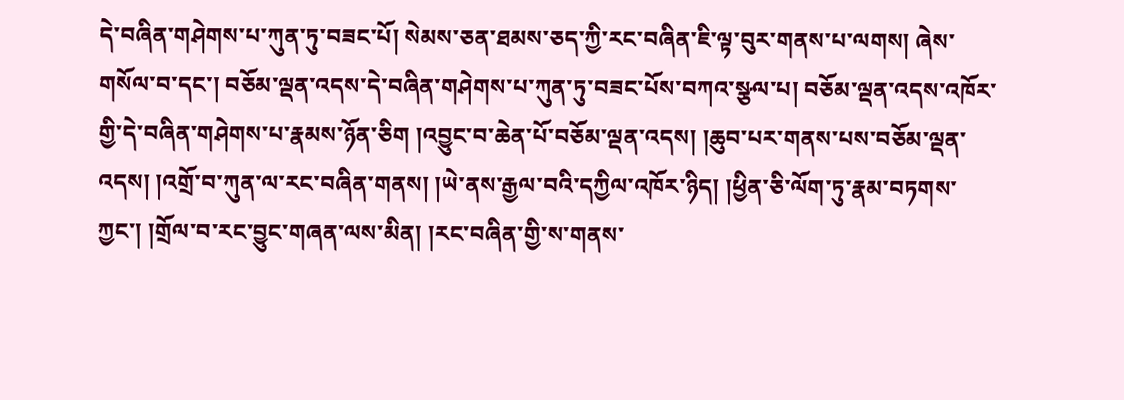དེ་བཞིན་གཤེགས་པ་ཀུན་ཏུ་བཟང་པོ། སེམས་ཅན་ཐམས་ཅད་ཀྱི་རང་བཞིན་ཇི་ལྟ་བུར་གནས་པ་ལགས། ཞེས་གསོལ་བ་དང་། བཅོམ་ལྡན་འདས་དེ་བཞིན་གཤེགས་པ་ཀུན་ཏུ་བཟང་པོས་བཀའ་སྩལ་པ། བཅོམ་ལྡན་འདས་འཁོར་གྱི་དེ་བཞིན་གཤེགས་པ་རྣམས་ཉོན་ཅིག །འབྱུང་བ་ཆེན་པོ་བཅོམ་ལྡན་འདས། །ཆུབ་པར་གནས་པས་བཅོམ་ལྡན་འདས། །འགྲོ་བ་ཀུན་ལ་རང་བཞིན་གནས། །ཡེ་ནས་རྒྱལ་བའི་དཀྱིལ་འཁོར་ཉིད། །ཕྱིན་ཅི་ལོག་ཏུ་རྣམ་བཏགས་ཀྱང་། །གྲོལ་བ་རང་བྱུང་གཞན་ལས་མིན། །རང་བཞིན་གྱི་ས་གནས་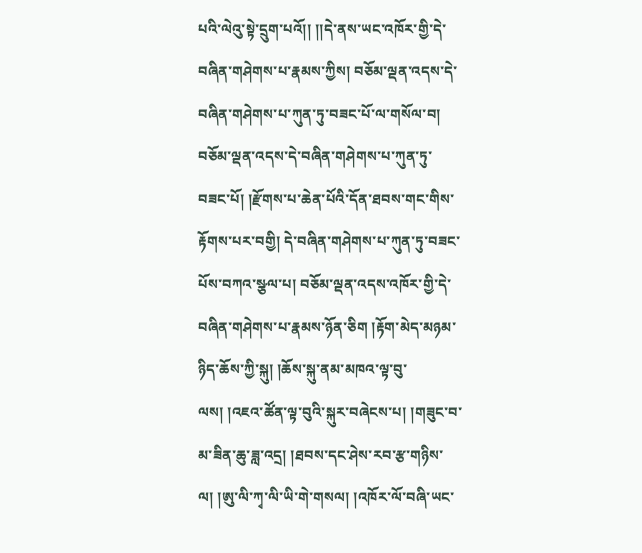པའི་ལེའུ་སྟེ་དྲུག་པའོ།། །།དེ་ནས་ཡང་འཁོར་གྱི་དེ་བཞིན་གཤེགས་པ་རྣམས་ཀྱིས། བཅོམ་ལྡན་འདས་དེ་བཞིན་གཤེགས་པ་ཀུན་ཏུ་བཟང་པོ་ལ་གསོལ་བ། བཅོམ་ལྡན་འདས་དེ་བཞིན་གཤེགས་པ་ཀུན་ཏུ་བཟང་པོ། །རྫོགས་པ་ཆེན་པོའི་དོན་ཐབས་གང་གིས་རྟོགས་པར་བགྱི། དེ་བཞིན་གཤེགས་པ་ཀུན་ཏུ་བཟང་པོས་བཀའ་སྩལ་པ། བཅོམ་ལྡན་འདས་འཁོར་གྱི་དེ་བཞིན་གཤེགས་པ་རྣམས་ཉོན་ཅིག །རྟོག་མེད་མཉམ་ཉིད་ཆོས་ཀྱི་སྐུ། །ཆོས་སྐུ་ནམ་མཁའ་ལྟ་བུ་ལས། །འཇའ་ཚོན་ལྟ་བུའི་སྐུར་བཞེངས་པ། །གཟུང་བ་མ་ཟིན་ཆུ་ཟླ་འདྲ། །ཐབས་དང་ཤེས་རབ་རྩ་གཉིས་ལ། །ཨུ་ལི་ཀྭ་ལི་ཡི་གེ་གསལ། །འཁོར་ལོ་བཞི་ཡང་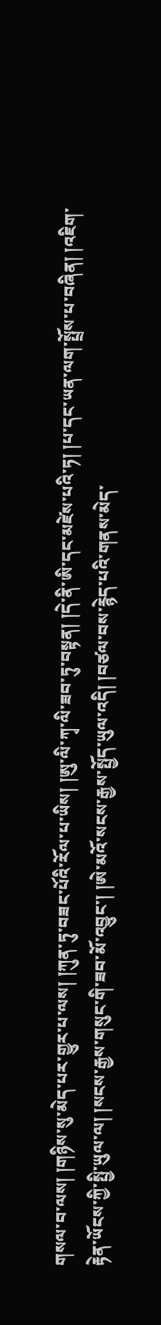གསལ་བ་ལས། །གཉིས་སུ་མེད་པར་གྱུར་པ་ལས། །ཀུན་ཏུ་བཟང་པོའི་རོལ་པ་ཡིས། །ཨུ་ལི་ཀྭ་ལི་ཟབ་ཏུ་བསྟན། །དེ་ནི་ཨི་དང་མཛེས་པའི་ཏ། །པ་དང་ཡན་ལག་སྤྲོས་པ་བཞིན། །འཇིག་རྟེན་ཡོངས་ཀྱི་སྤྱི་ཡུལ་ལ། །སངས་རྒྱས་གསུང་གི་ཟབ་མོ་འབྱུང་། །ཨེ་མའོ་སངས་རྒྱས་སྤྱོད་ཡུལ་འདི། །བཙལ་བས་རྙེད་པའི་གནས་མེད་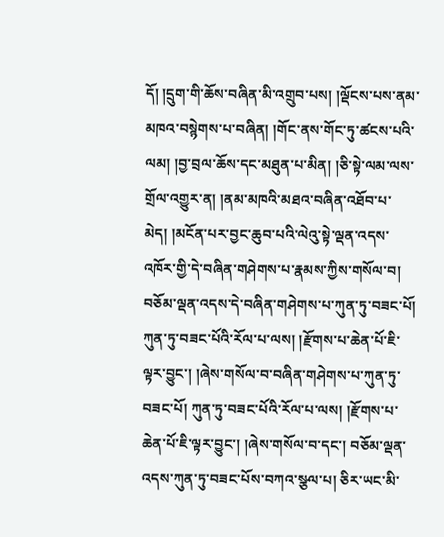དོ། །དྲུག་གི་ཆོས་བཞིན་མི་འགྲུབ་པས། །ལྡོངས་པས་ནམ་མཁའ་བསྙེགས་པ་བཞིན། །གོང་ནས་གོང་ཏུ་ཚངས་པའི་ལམ། །བྱ་བྲལ་ཆོས་དང་མཐུན་པ་མིན། །ཅི་སྟེ་ལམ་ལས་གྲོལ་འགྱུར་ན། །ནམ་མཁའི་མཐའ་བཞིན་འཐོབ་པ་མེད། །མངོན་པར་བྱང་ཆུབ་པའི་ལེའུ་སྟེ་ལྡན་འདས་འཁོར་གྱི་དེ་བཞིན་གཤེགས་པ་རྣམས་ཀྱིས་གསོལ་བ། བཅོམ་ལྡན་འདས་དེ་བཞིན་གཤེགས་པ་ཀུན་ཏུ་བཟང་པོ། ཀུན་ཏུ་བཟང་པོའི་རོལ་པ་ལས། །རྫོགས་པ་ཆེན་པོ་ཇི་ལྟར་བྱུང་། །ཞེས་གསོལ་བ་བཞིན་གཤེགས་པ་ཀུན་ཏུ་བཟང་པོ། ཀུན་ཏུ་བཟང་པོའི་རོལ་པ་ལས། །རྫོགས་པ་ཆེན་པོ་ཇི་ལྟར་བྱུང་། །ཞེས་གསོལ་བ་དང་། བཅོམ་ལྡན་འདས་ཀུན་ཏུ་བཟང་པོས་བཀའ་སྩལ་པ། ཅིར་ཡང་མི་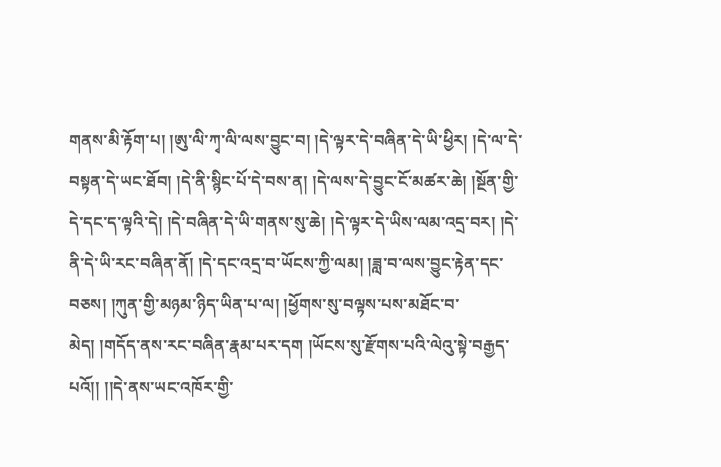གནས་མི་རྟོག་པ། །ཨུ་ལི་ཀྭ་ལི་ལས་བྱུང་བ། །དེ་ལྟར་དེ་བཞིན་དེ་ཡི་ཕྱིར། །དེ་ལ་དེ་བསྟན་དེ་ཡང་ཐོབ། །དེ་ནི་སྙིང་པོ་དེ་བས་ན། །དེ་ལས་དེ་བྱུང་ངོ་མཚར་ཆེ། །སྔོན་གྱི་དེ་དང་ད་ལྟའི་དེ། །དེ་བཞིན་དེ་ཡི་གནས་སུ་ཆེ། །དེ་ལྟར་དེ་ཡིས་ལམ་འདྲ་བར། །དེ་ནི་དེ་ཡི་རང་བཞིན་ནོ། །དེ་དང་འདྲ་བ་ཡོངས་ཀྱི་ལམ། །ཟླ་བ་ལས་བྱུང་རྟེན་དང་བཅས། །ཀུན་གྱི་མཉམ་ཉིད་ཡིན་པ་ལ། །ཕྱོགས་སུ་བལྟས་པས་མཐོང་བ་མེད། །གདོད་ནས་རང་བཞིན་རྣམ་པར་དག །ཡོངས་སུ་རྫོགས་པའི་ལེའུ་སྟེ་བརྒྱད་པའོ།། །།དེ་ནས་ཡང་འཁོར་གྱི་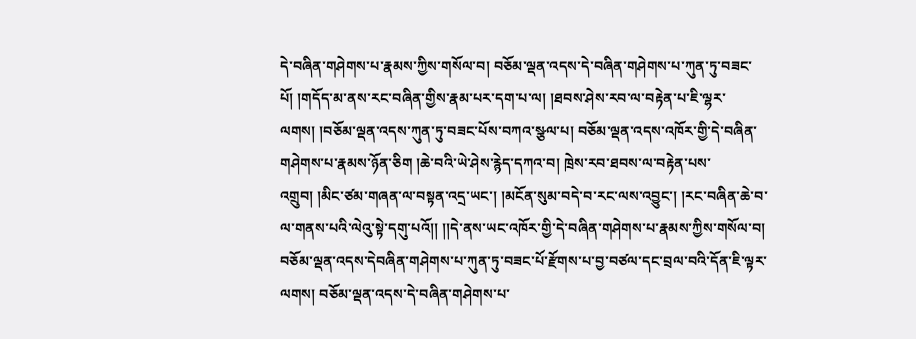དེ་བཞིན་གཤེགས་པ་རྣམས་ཀྱིས་གསོལ་བ། བཅོམ་ལྡན་འདས་དེ་བཞིན་གཤེགས་པ་ཀུན་ཏུ་བཟང་པོ། །གདོད་མ་ནས་རང་བཞིན་གྱིས་རྣམ་པར་དག་པ་ལ། །ཐབས་ཤེས་རབ་ལ་བརྟེན་པ་ཇི་ལྷར་ལགས། །བཅོམ་ལྡན་འདས་ཀུན་ཏུ་བཟང་པོས་བཀའ་སྩལ་པ། བཅོམ་ལྡན་འདས་འཁོར་གྱི་དེ་བཞིན་གཤེགས་པ་རྣམས་ཉོན་ཅིག །ཆེ་བའི་ཡེ་ཤེས་རྙེད་དཀའ་བ། ཁྲེས་རབ་ཐབས་ལ་བརྟེན་པས་འགྲུབ། །མིང་ཙམ་གཞན་ལ་བསྟན་འདྲ་ཡང་། །མངོན་སུམ་བདེ་བ་རང་ལས་འབྱུང་། །རང་བཞིན་ཆེ་བ་ལ་གནས་པའི་ལེའུ་སྟེ་དགུ་པའོ།། །།དེ་ནས་ཡང་འཁོར་གྱི་དེ་བཞིན་གཤེགས་པ་རྣམས་ཀྱིས་གསོལ་བ། བཅོམ་ལྡན་འདས་དེབཞིན་གཤེགས་པ་ཀུན་ཏུ་བཟང་པོ་རྫོགས་པ་བྱ་བཙལ་དང་བྲལ་བའི་དོན་ཇི་ལྟར་ལགས། བཅོམ་ལྡན་འདས་དེ་བཞིན་གཤེགས་པ་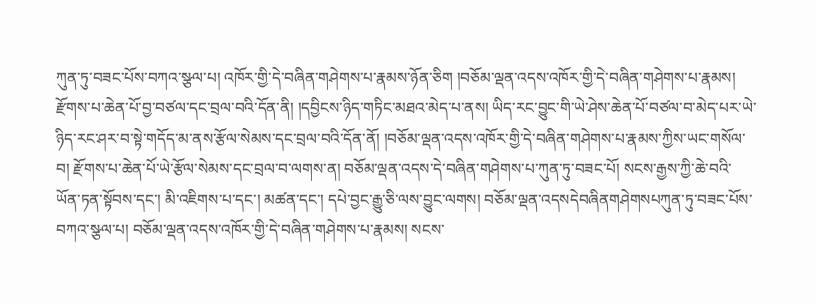ཀུན་ཏུ་བཟང་པོས་བཀའ་སྩལ་པ། འཁོར་གྱི་དེ་བཞིན་གཤེགས་པ་རྣམས་ཉོན་ཅིག །བཅོམ་ལྡན་འདས་འཁོར་གྱི་དེ་བཞིན་གཤེགས་པ་རྣམས། རྫོགས་པ་ཆེན་པོ་བྱ་བཙལ་དང་བྲལ་བའི་དོན་ནི། །དབྱིངས་ཉིད་གཏིང་མཐའ་མེད་པ་ནས། ཡིད་རང་བྱུང་གི་ཡེ་ཤེས་ཆེན་པོ་བཙལ་བ་མེད་པར་ཡེ་ཉིད་རང་ཤར་བ་སྟེ་གདོད་མ་ནས་རྩོལ་སེམས་དང་བྲལ་བའི་དོན་ནོ། །བཅོམ་ལྡན་འདས་འཁོར་གྱི་དེ་བཞིན་གཤེགས་པ་རྣམས་ཀྱིས་ཡང་གསོལ་བ། རྫོགས་པ་ཆེན་པོ་ཡེ་རྩོལ་སེམས་དང་བྲལ་བ་ལགས་ན། བཅོམ་ལྡན་འདས་དེ་བཞིན་གཤེགས་པ་ཀུན་ཏུ་བཟང་པོ། སངས་རྒྱས་ཀྱི་ཆེ་བའི་ཡོན་ཏན་སྟོབས་དང་། མི་འཇིགས་པ་དང་། མཚན་དང་། དཔེ་བྱང་རྒྱུ་ཅི་ལས་བྱུང་ལགས། བཅོམ་ལྡན་འདསདེབཞིནགཤེགསཔཀུན་ཏུ་བཟང་པོས་བཀའ་སྩལ་པ། བཅོམ་ལྡན་འདས་འཁོར་གྱི་དེ་བཞིན་གཤེགས་པ་རྣམས། སངས་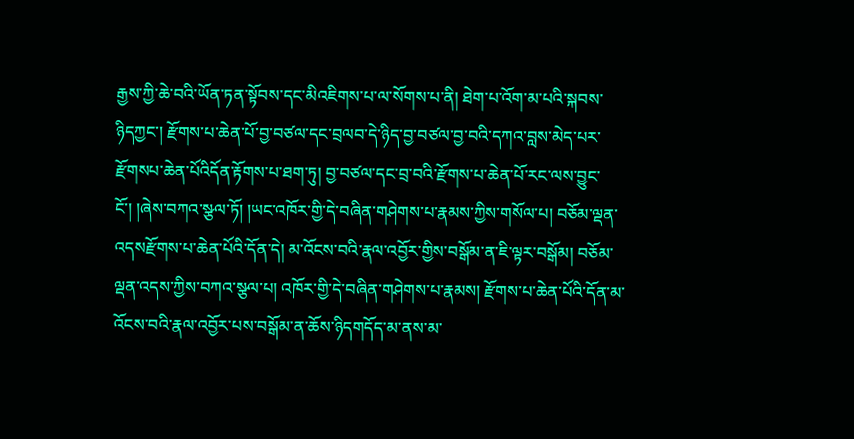རྒྱས་ཀྱི་ཆེ་བའི་ཡོན་ཏན་སྟོབས་དང་མིའཇིགས་པ་ལ་སོགས་པ་ནི། ཐེག་པ་འོག་མ་པའི་སྐབས་ཉིདཀྱང་། རྫོགས་པ་ཆེན་པོ་བྱ་བཙལ་དང་བྲལབ་དེ་ཉིད་བྱ་བཙལ་བྱ་བའི་དཀའ་བླས་མེད་པར་རྫོགསཔ་ཆེན་པོའིདོན་རྟོགས་པ་ཐག་ཏུ། བྱ་བཙལ་དང་བྲ་བའི་རྫོགས་པ་ཆེན་པོ་རང་ལས་བྱུང་ངོ་། །ཞེས་བཀའ་སྩལ་ཏོ། །ཡང་འཁོར་གྱི་དེ་བཞིན་གཤེགས་པ་རྣམས་ཀྱིས་གསོལ་པ། བཅོམ་ལྡན་འདསརྫོགས་པ་ཆེན་པོའི་དོན་དེ། མ་འོངས་བའི་རྣལ་འབྱོར་གྱིས་བསྒོམ་ན་ཇི་ལྟར་བསྒོམ། བཅོམ་ལྡན་འདས་ཀྱིས་བཀའ་སྩལ་པ། འཁོར་གྱི་དེ་བཞིན་གཤེགས་པ་རྣམས། རྫོགས་པ་ཆེན་པོའི་དོན་མ་འོངས་བའི་རྣལ་འབྱོར་པས་བསྒོམ་ན་ཆོས་ཉིདགདོད་མ་ནས་མ་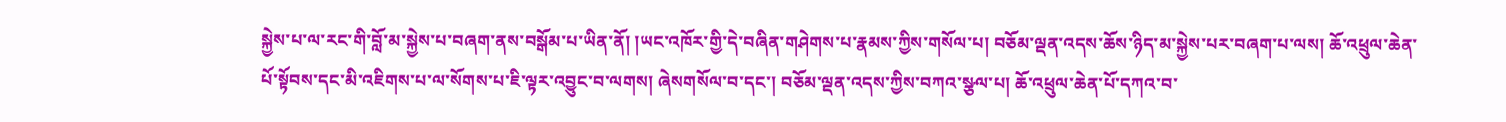སྐྱེས་པ་ལ་རང་གི་བློ་མ་སྐྱེས་པ་བཞག་ནས་བསྒོམ་པ་ཡིན་ནོ། །ཡང་འཁོར་གྱི་དེ་བཞིན་གཤེགས་པ་རྣམས་ཀྱིས་གསོལ་པ། བཅོམ་ལྡན་འདས་ཆོས་ཉིད་མ་སྐྱེས་པར་བཞག་པ་ལས། ཆོ་འཕྲུལ་ཆེན་པོ་སྟོབས་དང་མི་འཇིགས་པ་ལ་སོགས་པ་ཇི་ལྟར་འབྱུང་བ་ལགས། ཞེསགསོལ་བ་དང་། བཅོམ་ལྡན་འདས་ཀྱིས་བཀའ་སྩལ་པ། ཆོ་འཕྲུལ་ཆེན་པོ་དཀའ་བ་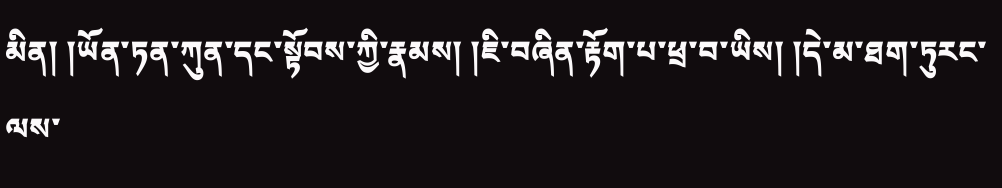མིན། །ཡོན་ཏན་ཀུན་དང་སྟོབས་ཀྱི་རྣམས། །ཇི་བཞིན་རྟོག་པ་ཕྲ་བ་ཡིས། །དེ་མ་ཐག་ཏུརང་ལས་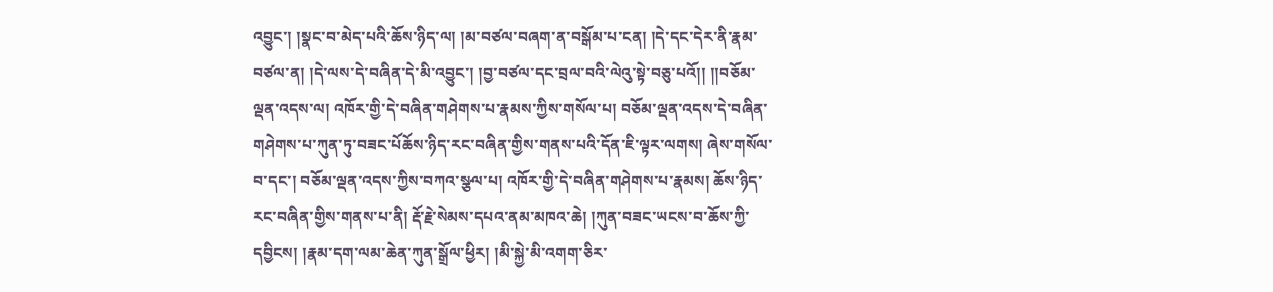འབྱུང་། །སྣང་བ་མེད་པའི་ཆོས་ཉིད་ལ། །མ་བཙལ་བཞག་ན་བསྒོམ་པ་ངན། །དེ་དང་དེར་ནི་རྣམ་བཙལ་ན། །དེ་ལས་དེ་བཞིན་དེ་མི་འབྱུང་། །བྱ་བཙལ་དང་བྲལ་བའི་ལེའུ་སྟེ་བཅུ་པའོ།། །།བཅོམ་ལྡན་འདས་ལ། འཁོར་གྱི་དེ་བཞིན་གཤེགས་པ་རྣམས་ཀྱིས་གསོལ་པ། བཅོམ་ལྡན་འདས་དེ་བཞིན་གཤེགས་པ་ཀུན་ཏུ་བཟང་པོཆོས་ཉིད་རང་བཞིན་གྱིས་གནས་པའི་དོན་ཇི་ལྟར་ལགས། ཞེས་གསོལ་བ་དང་། བཅོམ་ལྡན་འདས་ཀྱིས་བཀའ་སྩལ་པ། འཁོར་གྱི་དེ་བཞིན་གཤེགས་པ་རྣམས། ཆོས་ཉིད་རང་བཞིན་གྱིས་གནས་པ་ནི། རྡོ་རྗེ་སེམས་དཔའ་ནམ་མཁའ་ཆེ། །ཀུན་བཟང་ཡངས་བ་ཆོས་ཀྱི་དབྱིངས། །རྣམ་དག་ལམ་ཆེན་ཀུན་སྒྲོལ་ཕྱིར། །མི་སྐྱེ་མི་འགག་ཅིར་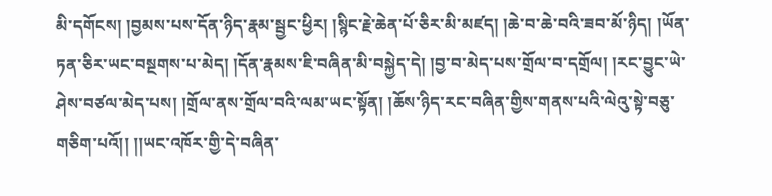མི་དགོངས། །བྱམས་པས་དོན་ཉིད་རྣམ་སྦྱང་ཕྱིར། །སྙིང་རྗེ་ཆེན་པོ་ཅིར་མི་མཛད། །ཆེ་བ་ཆེ་བའི་ཟབ་མོ་ཉིད། །ཡོན་ཏན་ཅིར་ཡང་བསྔགས་པ་མེད། །དོན་རྣམས་ཇི་བཞིན་མི་བསྐྱེད་དེ། །བྱ་བ་མེད་པས་གྲོལ་བ་དགྲོལ། །རང་བྱུང་ཡེ་ཤེས་བཙལ་མེད་པས། །གྲོལ་ནས་གྲོལ་བའི་ལམ་ཡང་སྟོན། །ཆོས་ཉིད་རང་བཞིན་གྱིས་གནས་པའི་ལེའུ་སྟེ་བཅུ་གཅིག་པའོ།། །།ཡང་འཁོར་གྱི་དེ་བཞིན་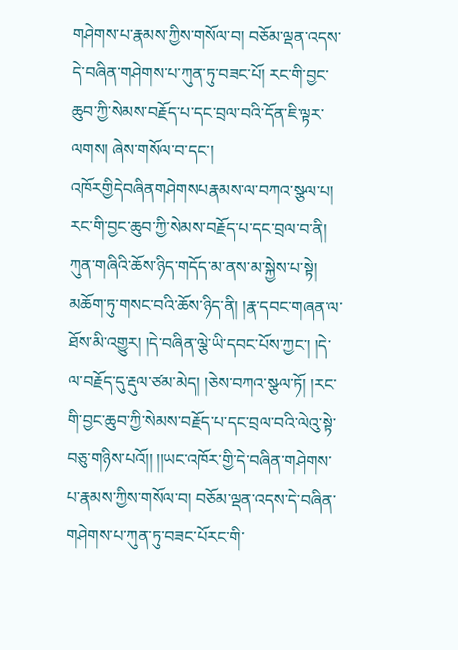གཤེགས་པ་རྣམས་ཀྱིས་གསོལ་བ། བཅོམ་ལྡན་འདས་དེ་བཞིན་གཤེགས་པ་ཀུན་ཏུ་བཟང་པོ། རང་གི་བྱང་ཆུབ་ཀྱི་སེམས་བརྗོད་པ་དང་བྲལ་བའི་དོན་ཇི་ལྟར་ལགས། ཞེས་གསོལ་བ་དང་། འཁོརགྱིདེབཞིནགཤེགསཔརྣམས་ལ་བཀའ་སྩལ་པ། རང་གི་བྱང་ཆུབ་ཀྱི་སེམས་བརྗོད་པ་དང་བྲལ་བ་ནི། ཀུན་གཞིའི་ཆོས་ཉིད་གདོད་མ་ནས་མ་སྐྱེས་པ་སྟེ། མཆོག་ཏུ་གསང་བའི་ཆོས་ཉིད་ནི། །རྣ་དབང་གཞན་ལ་ཐོས་མི་འགྱུར། །དེ་བཞིན་ལྕེ་ཡི་དབང་པོས་ཀྱང་། །དེ་ལ་བརྗོད་དུ་རྡུལ་ཙམ་མེད། །ཅེས་བཀའ་སྩལ་ཏོ། །རང་གི་བྱང་ཆུབ་ཀྱི་སེམས་བརྗོད་པ་དང་བྲལ་བའི་ལེའུ་སྟེ་བཅུ་གཉིས་པའོ།། །།ཡང་འཁོར་གྱི་དེ་བཞིན་གཤེགས་པ་རྣམས་ཀྱིས་གསོལ་བ། བཅོམ་ལྡན་འདས་དེ་བཞིན་གཤེགས་པ་ཀུན་ཏུ་བཟང་པོརང་གི་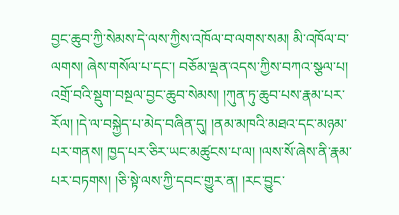བྱང་ཆུབ་ཀྱི་སེམས་དེ་ལས་ཀྱིས་འཁོལ་བ་ལགས་སམ། མི་འཁོལ་བ་ལགས། ཞེས་གསོལ་པ་དང་། བཅོམ་ལྡན་འདས་ཀྱིས་བཀའ་སྩལ་པ། འགྲོ་བའི་སྡུག་བསྔལ་བྱང་ཆུབ་སེམས། །ཀུན་ཏུ་ཆུབ་པས་རྣམ་པར་རོལ། །དེ་ལ་བསྐྱེད་པ་མེད་བཞིན་དུ། །ནམ་མཁའི་མཐའ་དང་མཉམ་པར་གནས། ཁྱད་པར་ཅིར་ཡང་མཚུངས་པ་ལ། །ལས་སོ་ཞེས་ནི་རྣམ་པར་བཏགས། །ཅི་སྟེ་ལས་ཀྱི་དབང་གྱུར་ན། །རང་བྱུང་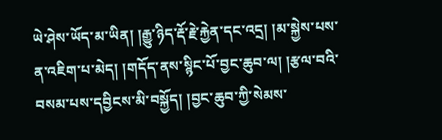ཡེ་ཤེས་ཡོད་མ་ཡིན། །རྒྱུ་ཉིད་རྡོ་རྗེ་རྐྱེན་དང་འདྲ། །མ་སྐྱེས་པས་ན་འཇིག་པ་མེད། །གདོད་ནས་སྙིང་པོ་བྱང་ཆུབ་ལ། །རྩལ་བའི་བསམ་པས་དབྱིངས་མི་བསྐྱོད། །བྱང་ཆུབ་ཀྱི་སེམས་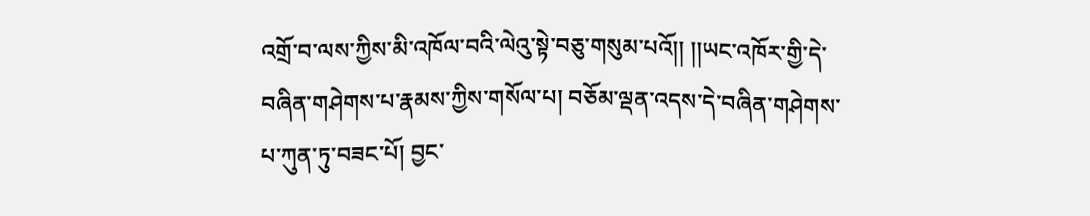འགྲོ་བ་ལས་ཀྱིས་མི་འཁོལ་བའི་ལེའུ་སྟེ་བཅུ་གསུམ་པའོ།། །།ཡང་འཁོར་གྱི་དེ་བཞིན་གཤེགས་པ་རྣམས་ཀྱིས་གསོལ་པ། བཅོམ་ལྡན་འདས་དེ་བཞིན་གཤེགས་པ་ཀུན་ཏུ་བཟང་པོ། བྱང་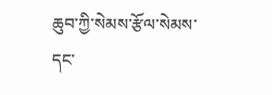ཆུབ་ཀྱི་སེམས་རྩོལ་སེམས་དང་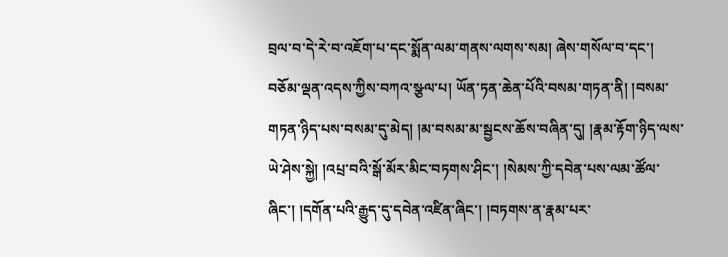བྲལ་བ་དེ་རེ་བ་འཇོག་པ་དང་སྨོན་ལམ་གནས་ལགས་སམ། ཞེས་གསོལ་བ་དང་། བཅོམ་ལྡན་འདས་ཀྱིས་བཀའ་སྩལ་པ། ཡོན་ཏན་ཆེན་པོའི་བསམ་གཏན་ནི། །བསམ་གཏན་ཉིད་པས་བསམ་དུ་མེད། །མ་བསམ་མ་སྦྱངས་ཆོས་བཞིན་དུ། །རྣམ་རྟོག་ཉིད་ལས་ཡེ་ཤེས་སྐྱེ། །འཔྲ་བའི་སྒོ་མོར་མིང་བཏགས་ཤིང་། །སེམས་ཀྱི་དབེན་པས་ལམ་ཚོལ་ཞིང་། །དགོན་པའི་རྒྱུད་དུ་དབེན་འཛིན་ཞིང་། །བཏགས་ན་རྣམ་པར་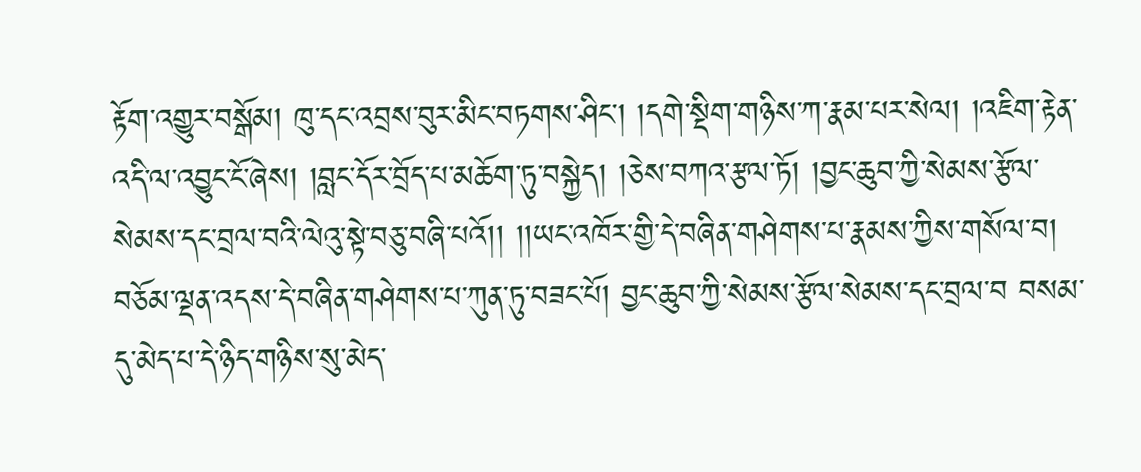རྟོག་འགྱུར་བསྒོམ། ཁུ་དང་འབྲས་བུར་མིང་བཏགས་ཤིང་། །དགེ་སྡིག་གཉིས་ཀ་རྣམ་པར་སེལ། །འཇིག་རྟེན་འདི་ལ་འབྱུང་ངོ་ཞེས། །བླང་དོར་བྲོད་པ་མཆོག་ཏུ་བསྐྱེད། །ཅེས་བཀའ་རྩལ་ཏོ། །བྱང་ཆུབ་ཀྱི་སེམས་རྩོལ་སེམས་དང་བྲལ་བའི་ལེའུ་སྟེ་བཅུ་བཞི་པའོ།། །།ཡང་འཁོར་གྱི་དེ་བཞིན་གཤེགས་པ་རྣམས་ཀྱིས་གསོལ་བ། བཅོམ་ལྡན་འདས་དེ་བཞིན་གཤེགས་པ་ཀུན་ཏུ་བཟང་པོ། བྱང་ཆུབ་ཀྱི་སེམས་རྩོལ་སེམས་དང་བྲལ་བ བསམ་དུ་མེད་པ་དེ་ཉིད་གཉིས་སུ་མེད་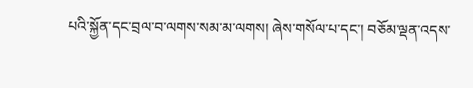པའི་སྐྱོན་དང་བྲལ་བ་ལགས་སམ་མ་ལགས། ཞེས་གསོལ་པ་དང་། བཅོམ་ལྡན་འདས་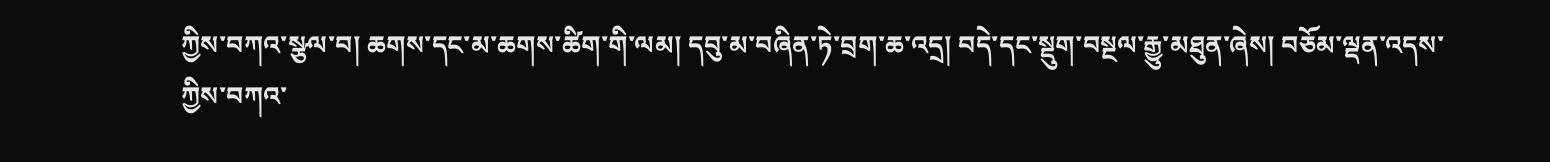ཀྱིས་བཀའ་སྩལ་བ། ཆགས་དང་མ་ཆགས་ཚིག་གི་ལམ། དབུ་མ་བཞིན་ཏེ་བྲག་ཆ་འདྲ། བདེ་དང་སྡུག་བསྔལ་རྒྱུ་མཐུན་ཞེས། བཅོམ་ལྡན་འདས་ཀྱིས་བཀའ་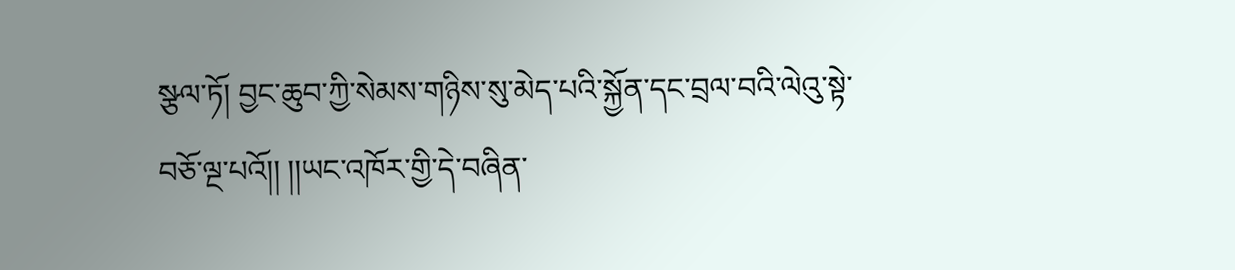སྩལ་ཏོ། བྱང་ཆུབ་ཀྱི་སེམས་གཉིས་སུ་མེད་པའི་སྐྱོན་དང་བྲལ་བའི་ལེའུ་སྟེ་བཅོ་ལྔ་པའོ།། །།ཡང་འཁོར་གྱི་དེ་བཞིན་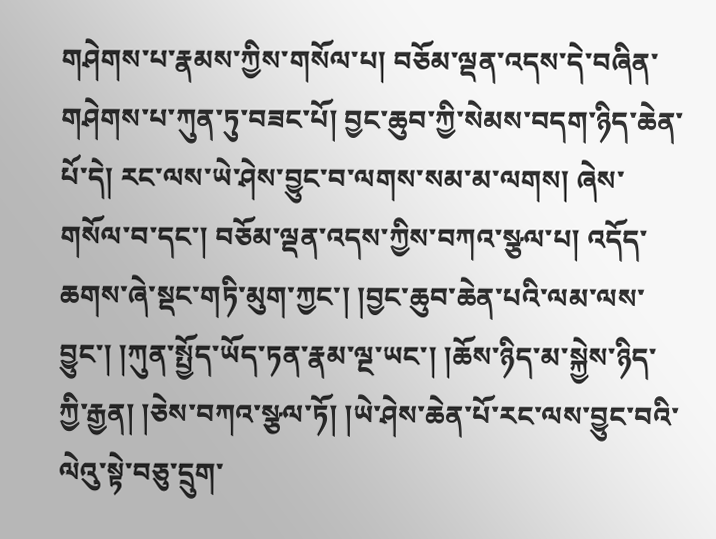གཤེགས་པ་རྣམས་ཀྱིས་གསོལ་པ། བཅོམ་ལྡན་འདས་དེ་བཞིན་གཤེགས་པ་ཀུན་ཏུ་བཟང་པོ། བྱང་ཆུབ་ཀྱི་སེམས་བདག་ཉིད་ཆེན་པོ་དེ། རང་ལས་ཡེ་ཤེས་བྱུང་བ་ལགས་སམ་མ་ལགས། ཞེས་གསོལ་བ་དང་། བཅོམ་ལྡན་འདས་ཀྱིས་བཀའ་སྩལ་པ། འདོད་ཆགས་ཞེ་སྡང་གཏི་མུག་ཀྱང་། །བྱང་ཆུབ་ཆེན་པའི་ལམ་ལས་བྱུང་། །ཀུན་སྤྱོད་ཡོད་ཏན་རྣམ་ལྔ་ཡང་། །ཆོས་ཉིད་མ་སྐྱེས་ཉིད་ཀྱི་རྒྱན། །ཅེས་བཀའ་སྩལ་ཏོ། །ཡེ་ཤེས་ཆེན་པོ་རང་ལས་བྱུང་བའི་ལེའུ་སྟེ་བཅུ་དྲུག་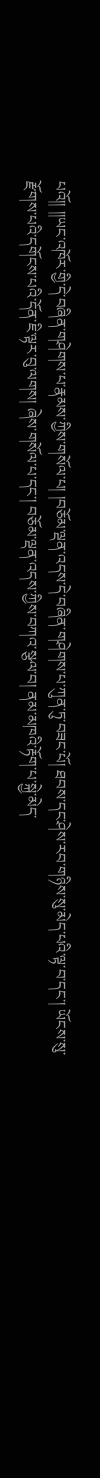པའོ།། །།ཡང་འཁོར་གྱི་དེ་བཞིན་གཤེགས་པ་རྣམས་ཀྱིས་གསོལ་པ། །བཅོམ་ལྡན་འདས་དེ་བཞིན་གཤེགས་པ་ཀུན་ཏུ་བཟང་པོ། ཐབས་དང་ཤེས་རབ་གཉིས་སུ་མེད་པའི་ལྟ་བ་དང་། ཡོངས་སུ་རྫོགས་པའི་དགོངས་པའི་དོན་ཇི་ལྟར་བུ་ལགས། ཞེས་གསོལ་པ་དང་། བཅོམ་ལྡན་འདས་ཀྱིས་བཀའ་སྩལ་བ། ནམ་མཁའི་རྟོག་པ་སྐྱེ་མེད་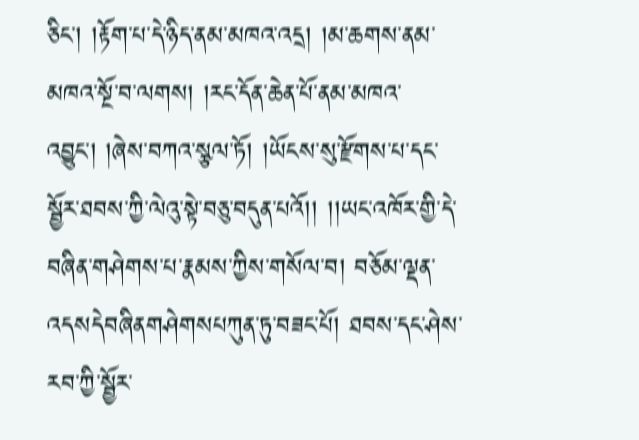ཅིང་། །རྟོག་པ་དེ་ཉིད་ནམ་མཁའ་འདྲ། །མ་ཆགས་ནམ་མཁའ་སྔོ་བ་ལགས། །རང་དོན་ཆེན་པོ་ནམ་མཁའ་འབྱུང་། །ཞེས་བཀའ་སྩལ་ཏོ། །ཡོངས་སུ་རྫོགས་པ་དང་སྦྱོར་ཐབས་ཀྱི་ལེའུ་སྟེ་བཅུ་བདུན་པའོ།། །།ཡང་འཁོར་གྱི་དེ་བཞིན་གཤེགས་པ་རྣམས་ཀྱིས་གསོལ་བ། བཅོམ་ལྡན་འདསདེབཞིནགཤེགསཔཀུན་ཏུ་བཟང་པོ། ཐབས་དང་ཤེས་རབ་ཀྱི་སྦྱོར་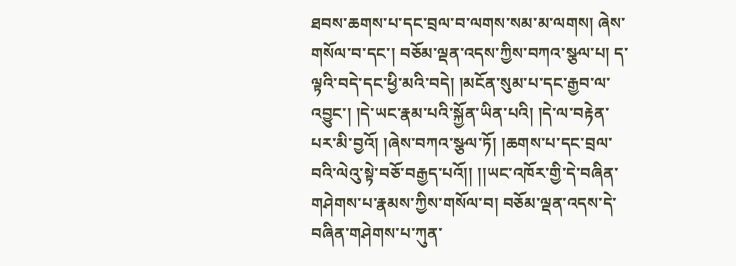ཐབས་ཆགས་པ་དང་བྲལ་བ་ལགས་སམ་མ་ལགས། ཞེས་གསོལ་བ་དང་། བཅོམ་ལྡན་འདས་ཀྱིས་བཀའ་སྩལ་པ། ད་ལྟའི་བདེ་དང་ཕྱི་མའི་བདེ། །མངོན་སུམ་པ་དང་རྒྱབ་ལ་འབྱུང་། །དེ་ཡང་རྣམ་པའི་སྐྱོན་ཡིན་པའི། །དེ་ལ་བརྟེན་པར་མི་བྱའོ། །ཞེས་བཀའ་སྩལ་ཏོ། །ཆགས་པ་དང་བྲལ་བའི་ལེའུ་སྟེ་བཅོ་བརྒྱད་པའོ།། །།ཡང་འཁོར་གྱི་དེ་བཞིན་གཤེགས་པ་རྣམས་ཀྱིས་གསོལ་བ། བཅོམ་ལྡན་འདས་དེ་བཞིན་གཤེགས་པ་ཀུན་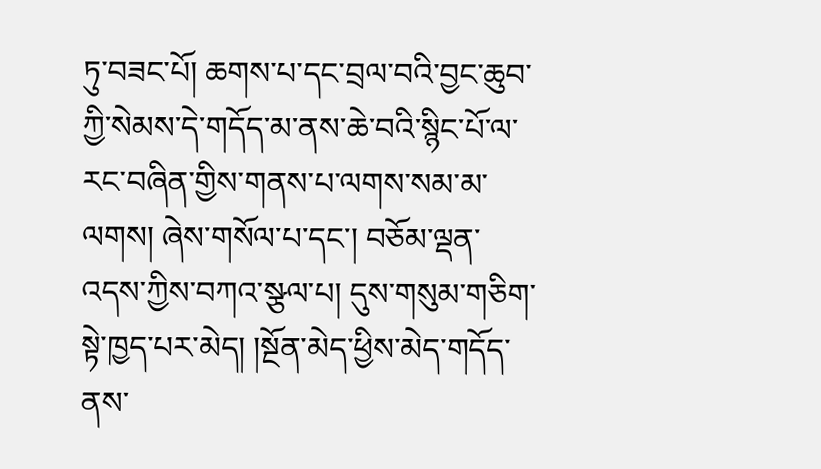ཏུ་བཟང་པོ། ཆགས་པ་དང་བྲལ་བའི་བྱང་ཆུབ་ཀྱི་སེམས་དེ་གདོད་མ་ནས་ཆེ་བའི་སྙིང་པོ་ལ་རང་བཞིན་གྱིས་གནས་པ་ལགས་སམ་མ་ལགས། ཞེས་གསོལ་པ་དང་། བཅོམ་ལྡན་འདས་ཀྱིས་བཀའ་སྩལ་པ། དུས་གསུམ་གཅིག་སྟེ་ཁྱད་པར་མེད། །སྔོན་མེད་ཕྱིས་མེད་གདོད་ནས་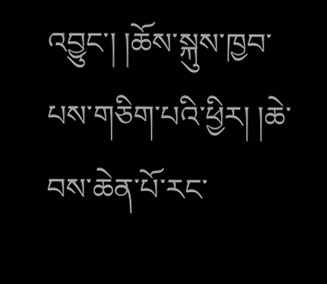འབྱུང་། །ཆོས་སྐུས་ཁྱབ་པས་གཅིག་པའི་ཕྱིར། །ཆེ་བས་ཆེན་པོ་རང་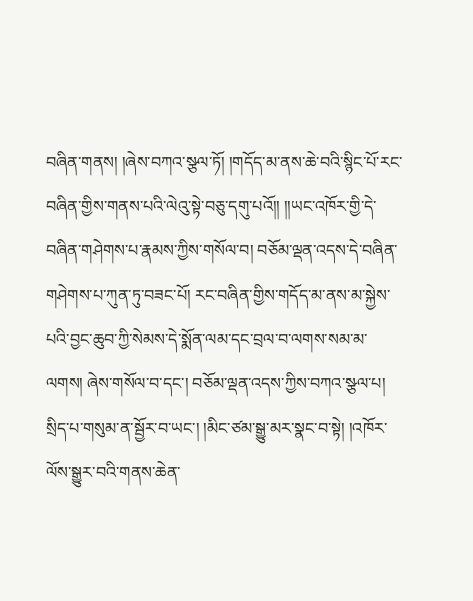བཞིན་གནས། །ཞེས་བཀའ་སྩལ་ཏོ། །གདོད་མ་ནས་ཆེ་བའི་སྙིང་པོ་རང་བཞིན་གྱིས་གནས་པའི་ལེའུ་སྟེ་བཅུ་དགུ་པའོ།། །།ཡང་འཁོར་གྱི་དེ་བཞིན་གཤེགས་པ་རྣམས་ཀྱིས་གསོལ་བ། བཅོམ་ལྡན་འདས་དེ་བཞིན་གཤེགས་པ་ཀུན་ཏུ་བཟང་པོ། རང་བཞིན་གྱིས་གདོད་མ་ནས་མ་སྐྱེས་པའི་བྱང་ཆུབ་ཀྱི་སེམས་དེ་སྨོན་ལམ་དང་བྲལ་བ་ལགས་སམ་མ་ལགས། ཞེས་གསོལ་བ་དང་། བཅོམ་ལྡན་འདས་ཀྱིས་བཀའ་སྩལ་པ། སྲིད་པ་གསུམ་ན་སྦྱོར་བ་ཡང་། །མིང་ཙམ་སྒྱུ་མར་སྣང་བ་སྟེ། །འཁོར་ལོས་སྒྱུར་བའི་གནས་ཆེན་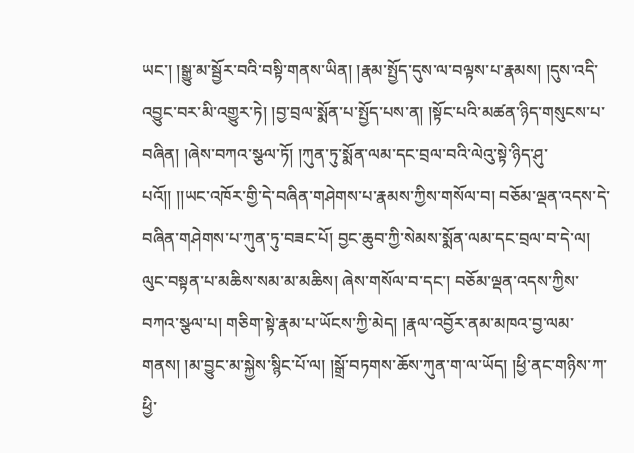ཡང་། །སྒྱུ་མ་སྦྱོར་བའི་བསྟི་གནས་ཡིན། །རྣམ་སྤྱོད་དུས་ལ་བལྟས་པ་རྣམས། །དུས་འདི་འབྱུང་བར་མི་འགྱུར་ཏེ། །བྱ་བྲལ་སྨོན་པ་སྤྱོད་པས་ན། །སྟོང་པའི་མཚན་ཉིད་གསུངས་པ་བཞིན། །ཞེས་བཀའ་སྩལ་ཏོ། །ཀུན་ཏུ་སྨོན་ལམ་དང་བྲལ་བའི་ལེའུ་སྟེ་ཉིད་ཤུ་པའོ།། །།ཡང་འཁོར་གྱི་དེ་བཞིན་གཤེགས་པ་རྣམས་ཀྱིས་གསོལ་བ། བཅོམ་ལྡན་འདས་དེ་བཞིན་གཤེགས་པ་ཀུན་ཏུ་བཟང་པོ། བྱང་ཆུབ་ཀྱི་སེམས་སྨོན་ལམ་དང་བྲལ་བ་དེ་ལ། ལུང་བསྟན་པ་མཆིས་སམ་མ་མཆིས། ཞེས་གསོལ་བ་དང་། བཅོམ་ལྡན་འདས་ཀྱིས་བཀའ་སྩལ་པ། གཅིག་སྟེ་རྣམ་པ་ཡོངས་ཀྱི་མེད། །རྣལ་འབྱོར་ནམ་མཁའ་བྱ་ལམ་གནས། །མ་བྱུང་མ་སྐྱེས་སྙིང་པོ་ལ། །སྒྲོ་བཏགས་ཆོས་ཀུན་ག་ལ་ཡོད། །ཕྱི་ནང་གཉིས་ཀ་ཕྱི་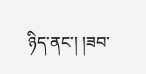ཉིད་ནང་། །ཟབ་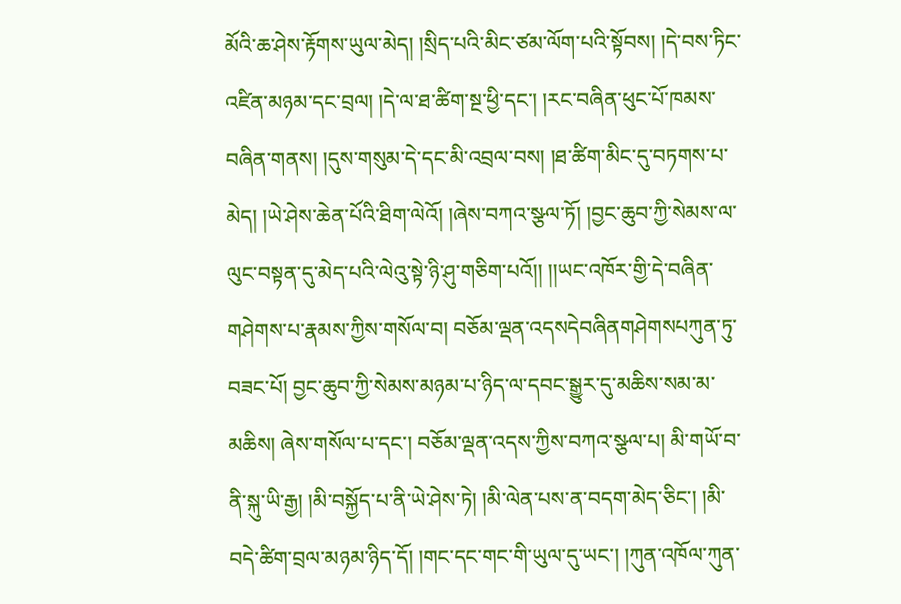མོའི་ཆ་ཤེས་རྟོགས་ཡུལ་མེད། །སྲིད་པའི་མིང་ཙམ་ལོག་པའི་སྟོབས། །དེ་བས་ཏིང་འཛིན་མཉམ་དང་བྲལ། །དེ་ལ་ཐ་ཚིག་སྔ་ཕྱི་དང་། །རང་བཞིན་ཕུང་པོ་ཁམས་བཞིན་གནས། །དུས་གསུམ་དེ་དང་མི་འབྲལ་བས། །ཐ་ཚིག་མིང་དུ་བཏགས་པ་མེད། །ཡེ་ཤེས་ཆེན་པོའི་ཐིག་ལེའོ། །ཞེས་བཀའ་སྩལ་ཏོ། །བྱང་ཆུབ་ཀྱི་སེམས་ལ་ལུང་བསྟན་དུ་མེད་པའི་ལེའུ་སྟེ་ཉི་ཤུ་གཅིག་པའོ།། །།ཡང་འཁོར་གྱི་དེ་བཞིན་གཤེགས་པ་རྣམས་ཀྱིས་གསོལ་བ། བཅོམ་ལྡན་འདསདེབཞིནགཤེགསཔཀུན་ཏུ་བཟང་པོ། བྱང་ཆུབ་ཀྱི་སེམས་མཉམ་པ་ཉིད་ལ་དབང་སྒྱུར་དུ་མཆིས་སམ་མ་མཆིས། ཞེས་གསོལ་པ་དང་། བཅོམ་ལྡན་འདས་ཀྱིས་བཀའ་སྩལ་པ། མི་གཡོ་བ་ནི་སྐུ་ཡི་རྒྱ། །མི་བསྐྱོད་པ་ནི་ཡེ་ཤེས་ཏེ། །མི་ལེན་པས་ན་བདག་མེད་ཅིང་། །མི་བདེ་ཚིག་བྲལ་མཉམ་ཉིད་དོ། །གང་དང་གང་གི་ཡུལ་དུ་ཡང་། །ཀུན་འཁོལ་ཀུན་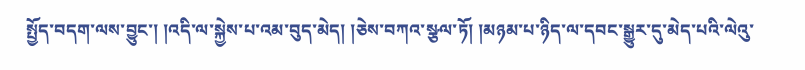སྤྱོད་བདག་ལས་བྱུང་། །འདི་ལ་སྐྱེས་པ་འམ་བུད་མེད། །ཅེས་བཀའ་སྩལ་ཏོ། །མཉམ་པ་ཉིད་ལ་དབང་སྒྱུར་དུ་མེད་པའི་ལེའུ་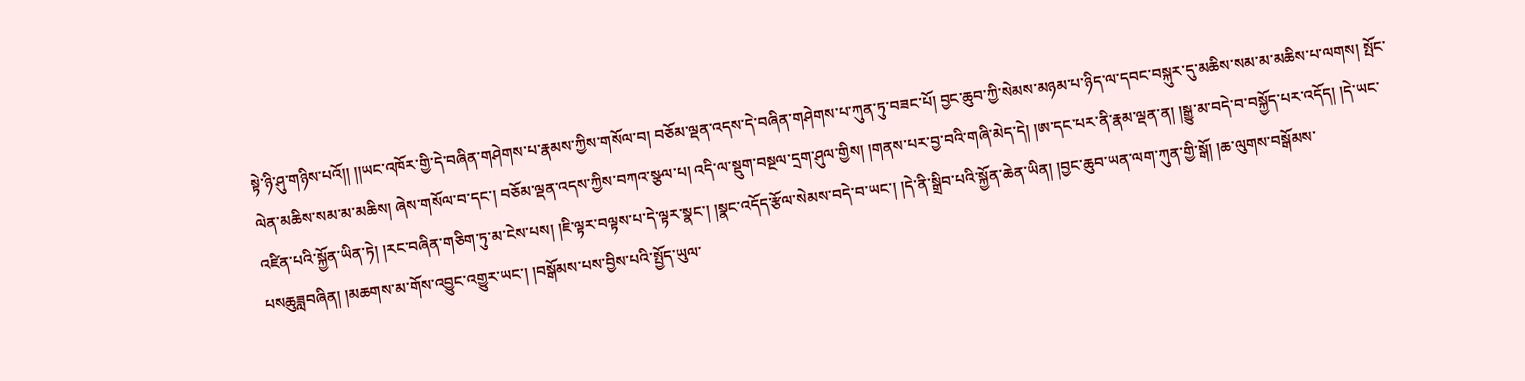སྟེ་ཉི་ཤུ་གཉིས་པའོ།། །།ཡང་འཁོར་གྱི་དེ་བཞིན་གཤེགས་པ་རྣམས་ཀྱིས་གསོལ་བ། བཅོམ་ལྡན་འདས་དེ་བཞིན་གཤེགས་པ་ཀུན་ཏུ་བཟང་པོ། བྱང་ཆུབ་ཀྱི་སེམས་མཉམ་པ་ཉིད་ལ་དབང་བསྐུར་དུ་མཆིས་སམ་མ་མཆིས་པ་ལགས། སྤོང་ལེན་མཆིས་སམ་མ་མཆིས། ཞེས་གསོལ་བ་དང་། བཅོམ་ལྡན་འདས་ཀྱིས་བཀའ་སྩལ་པ། འདི་ལ་སྡུག་བསྔལ་དྲག་ཤུལ་གྱིས། །གནས་པར་བྱ་བའི་གཞི་མེད་དེ། །ཨ་དང་པར་ནི་རྣམ་ལྡན་ན། །སྒྱུ་མ་བདེ་བ་བསྐྱོད་པར་འདོད། །དེ་ཡང་འཛིན་པའི་སྐྱོན་ཡིན་ཏེ། །རང་བཞིན་གཅིག་ཏུ་མ་ངེས་པས། །ཇི་ལྟར་བལྟས་པ་དེ་ལྟར་སྣང་། །སྣང་འདོད་རྩོལ་སེམས་བདེ་བ་ཡང་། །དེ་ནི་སྒྲིབ་པའི་སྐྱོན་ཆེན་ཡིན། །བྱང་ཆུབ་ཡན་ལག་ཀུན་གྱི་སྒོ། །ཆ་ལུགས་བསྒོམས་པསཆུཟླབཞིན། །མཆགས་མ་གོས་འབྱུང་འགྱུར་ཡང་། །བསྒོམས་པས་བྱིས་པའི་སྤྱོད་ཡུལ་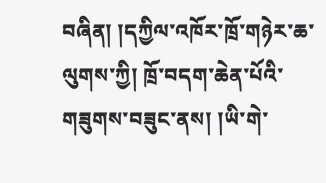བཞིན། །དཀྱིལ་འཁོར་ཁྲོ་གཉེར་ཆ་ལུགས་ཀྱི། ཁྲོ་བདག་ཆེན་པོའི་གཟུགས་བཟུང་ནས། །ཡི་གེ་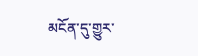མངོན་དུ་གྱུར་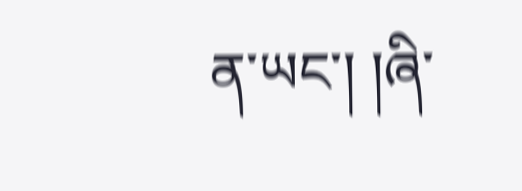ན་ཡང་། །ཞི་